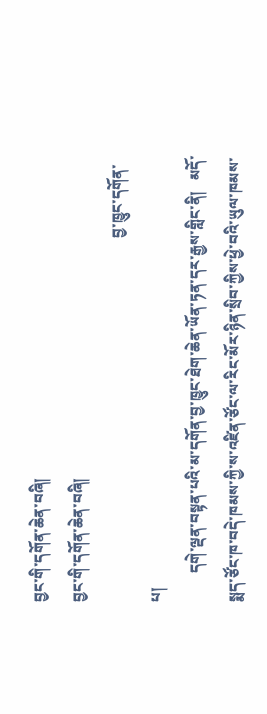བྱང་གི་དགོན་ཆེན་བཞི།
བྱང་གི་དགོན་ཆེན་བཞི།
                                                                                                    བྱ་ཁྱུང་དགོན་པ།
        དགེ་ལྡན་བསྟན་པའི་མ་དགོན་བྱ་ཁྱུང་ཐེག་ཆེན་ཡོན་ཏན་དར་རྒྱས་གླིང་ནི།   མདོ་སྨད་ཙོང་ཁ་བདེ་ཁམས་ཀྱི་ས་འཛིན་ཙོང་ལ་རིང་མོར་ཉིན་སྲིབ་ཀྱིས་ཕྱེ་བའི་ཡུལ་ཁམས་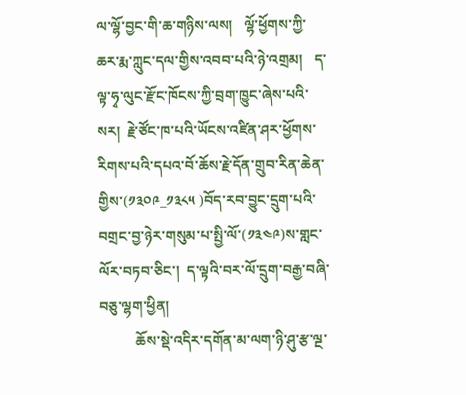ལ་ལྷོ་བྱང་གི་ཆ་གཉིས་ལས།   ལྷོ་ཕྱོགས་ཀྱི་ཆར་རྨ་ཀླུང་དལ་གྱིས་འབབ་པའི་ཉེ་འགྲམ།   ད་ལྟ་ཧྭ་ལུང་རྫོང་ཁོངས་ཀྱི་བྲག་ཁྱུང་ཞེས་པའི་སར།  རྗེ་ཙོང་ཁ་པའི་ཡོངས་འཛིན་ཤར་ཕྱོགས་རིགས་པའི་དཔའ་བོ་ཆོས་རྗེ་དོན་གྲུབ་རིན་ཆེན་གྱིས་(༡༣༠༩_༡༣༨༥ )བོད་རབ་བྱུང་དྲུག་པའི་བགྲང་བྱ་ཉེར་གསུམ་པ་སྤྱི་ལོ་(༡༣༤༩)ས་གླང་ལོར་བཏབ་ཅིང་།  ད་ལྟའི་བར་ལོ་དྲུག་བརྒྱ་བཞི་བཅུ་ལྷག་ཕྱིན།
          ཆོས་སྡེ་འདིར་དགོན་མ་ལག་ཉི་ཤུ་རྩ་ལྔ་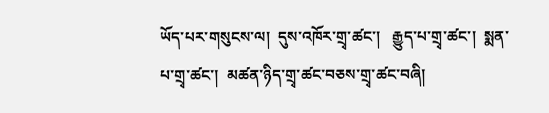ཡོད་པར་གསུངས་ལ།  དུས་འཁོར་གྲྭ་ཚང་།   རྒྱུད་པ་གྲྭ་ཚང་།  སྨན་པ་གྲྭ་ཚང་།  མཚན་ཉིད་གྲྭ་ཚང་བཅས་གྲྭ་ཚང་བཞི།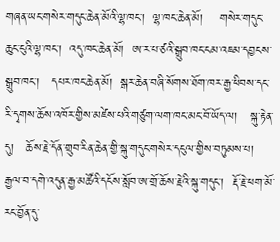གཞན་ཡང་གསེར་གདུང་ཆེན་མོའི་ལྷ་ཁང་།  ལྷ་ཁང་ཆེན་མོ།    གསེར་གདུང་ཆུང་ངུའི་ལྷ་ཁང་།  འདུ་ཁང་ཆེན་མོ།  ཨ་ར་པ་ཙའི་སྒྲུབ་ཁང་ངམ་འཇམ་དབྱངས་སྒྲུབ་ཁང་།   དཔར་ཁང་ཆེན་མོ།  སྒར་ཆེན་བཞི་སོགས་ཐོག་ཁར་རྒྱ་ཕིབས་དང་རི་དྭགས་ཆོས་འཁོར་གྱིས་མཛེས་པའི་གཙུག་ལག་ཁང་མང་བོ་ཡོད་ལ།   སྐུ་རྟེན་དུ།   ཆོས་རྗེ་དོན་གྲུབ་རིན་ཆེན་གྱི་སྐུ་གདུང་གསེར་དངུལ་གྱིས་བཏུམས་པ།   རྒྱལ་བ་དགེ་འདུན་རྒྱ་མཚོའི་དངོས་སློབ་ཨ་གྲོ་ཆོས་རྗེའི་སྐུ་གདུང་།  རྡོ་རྗེ་ཕག་མོ་རང་བྱོན་དུ་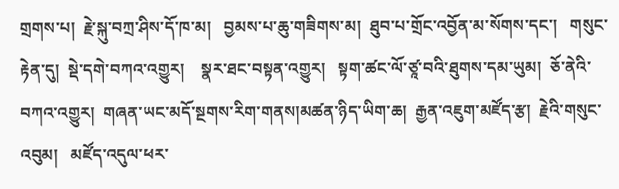གྲགས་པ།  རྗེ་སྐུ་བཀྲ་ཤིས་དོ་ཁ་མ།   བྱམས་པ་ཆུ་གཟིགས་མ།  ཐུབ་པ་གྲོང་འབྱོན་མ་སོགས་དང་།   གསུང་རྟེན་དུ།  སྡེ་དགེ་བཀའ་འགྱུར།    སྣར་ཐང་བསྟན་འགྱུར།   སྟག་ཚང་ལོ་ཙཱ་བའི་ཐུགས་དམ་ཡུམ།  ཅོ་ནེའི་བཀའ་འགྱུར།  གཞན་ཡང་མདོ་སྔགས་རིག་གནས།མཚན་ཉིད་ཡིག་ཆ།  རྒྱན་འཇུག་མཛོད་རྩ།  རྗེའི་གསུང་འབུམ།   མཛོད་འདུལ་ཕར་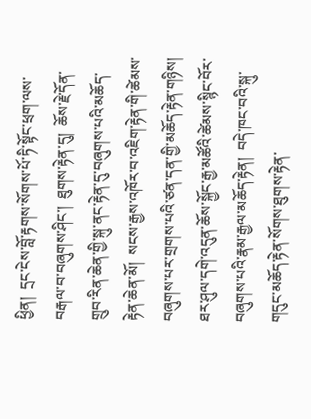ཕྱིན།  དྲང་ངེས་བློ་རྟགས་སོགས་པོ་ཏི་སྟོང་ཕྲག་ལས་བརྒལ་བ་བཞུགས་ཤིང་།  ཐུགས་རྟེན་དུ།  ཆོས་རྗེ་དོན་གྲུབ་རིན་ཆེན་གྱི་སྐུ་ནང་རྟེན་དུ་བཞུགས་པའི་མཆོད་རྟེན་ཆེན་མོ།  སངས་རྒྱས་འཁོར་བ་འཇིག་རྟེན་གི་ཚེམས་བཞུགས་པར་གྲགས་པའི་ཙན་དན་གྱི་མཆོད་རྟེན་གཉིས།  ཐར་ཤུལ་དགེ་འདུན་ཆོས་སྐྱོང་རྒྱ་མཚོའི་ཚེམས་སྙིང་བོར་བཞུགས་པའི་རྣམ་རྒྱལ་མཆོད་རྟེན།  བདེ་ཁང་བའི་སྐུ་གདུང་མཆོད་རྟེན་སོགས་ཐུགས་རྟེན་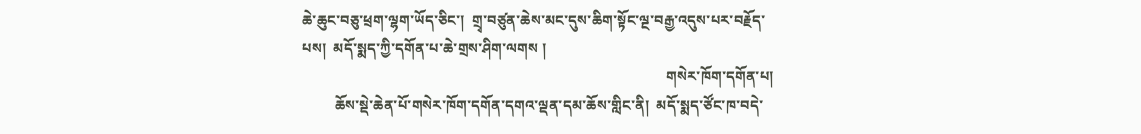ཆེ་ཆུང་བཅུ་ཕྲག་ལྷག་ཡོད་ཅིང་།  གྲྭ་བཙུན་ཆེས་མང་དུས་ཆིག་སྟོང་ལྔ་བརྒྱ་འདུས་པར་བརྗོད་པས།  མདོ་སྨད་ཀྱི་དགོན་པ་ཆེ་གྲས་ཤིག་ལགས །
                                                                                                    གསེར་ཁོག་དགོན་པ།
         ཆོས་སྡེ་ཆེན་པོ་གསེར་ཁོག་དགོན་དགའ་ལྡན་དམ་ཆོས་གླིང་ནི།  མདོ་སྨད་ཙོང་ཁ་བདེ་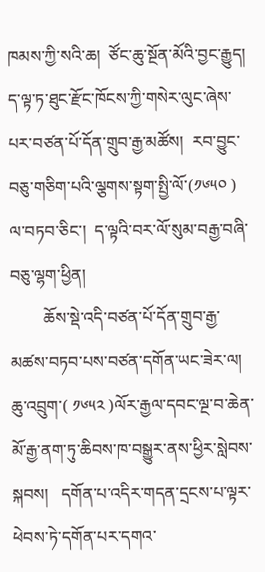ཁམས་ཀྱི་སའི་ཆ།  ཙོང་ཆུ་སྔོན་མོའི་བྱང་རྒྱུད།  ད་ལྟ་ཏ་ཐུང་རྫོང་ཁོངས་ཀྱི་གསེར་ལུང་ཞེས་པར་བཙན་པོ་དོན་གྲུབ་རྒྱ་མཚོས།  རབ་བྱུང་བཅུ་གཅིག་པའི་ལྕགས་སྟག་སྤྱི་ལོ་(༡༦༥༠ ) ལ་བཏབ་ཅིང་།  ད་ལྟའི་བར་ལོ་སུམ་བརྒྱ་བཞི་བཅུ་ལྷག་ཕྱིན།
        ཆོས་སྡེ་འདི་བཙན་པོ་དོན་གྲུབ་རྒྱ་མཚས་བཏབ་པས་བཙན་དགོན་ཡང་ཟེར་ལ།  ཆུ་འབྲུག་( ༡༦༥༢ )ལོར་རྒྱལ་དབང་ལྔ་བ་ཆེན་མོ་རྒྱ་ནག་ཏུ་ཆིབས་ཁ་བསྒྱུར་ནས་ཕྱིར་སླེབས་སྐབས།   དགོན་པ་འདིར་གདན་དྲངས་པ་ལྟར་ཕེབས་ཏེ་དགོན་པར་དགའ་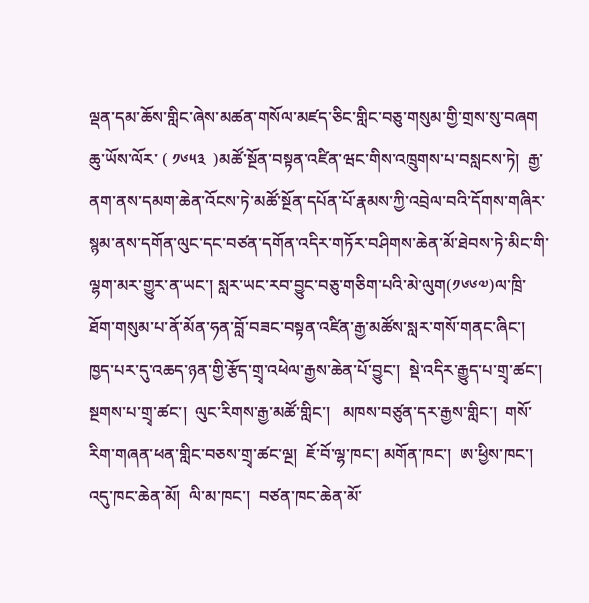ལྡན་དམ་ཆོས་གླིང་ཞེས་མཚན་གསོལ་མཛད་ཅིང་གླིང་བཅུ་གསུམ་གྱི་གྲས་སུ་བཞག   ཆུ་ཡོས་ལོར་ ( ༡༦༥༣  )མཚོ་སྔོན་བསྟན་འཛིན་ཝང་གིས་འཁྲུགས་པ་བསླངས་ཏེ།  རྒྱ་ནག་ནས་དམག་ཆེན་འོངས་ཏེ་མཚོ་སྔོན་དཔོན་པོ་རྣམས་ཀྱི་འབྲེལ་བའི་དོགས་གཞིར་སྙམ་ནས་དགོན་ལུང་དང་བཙན་དགོན་འདིར་གཏོར་བཤིགས་ཆེན་མོ་ཐེབས་ཏེ་མིང་གི་ལྷག་མར་གྱུར་ན་ཡང་། སླར་ཡང་རབ་བྱུང་བཅུ་གཅིག་པའི་མེ་ལུག(༡༦༦༧)ལ་ཁྲི་ཐོག་གསུམ་པ་ནོ་མོན་ཧན་བློ་བཟང་བསྟན་འཛིན་རྒྱ་མཚོས་སླར་གསོ་གནང་ཞིང་།  ཁྱད་པར་དུ་འཆད་ཉན་གྱི་རྩོད་གྲྭ་འཕེལ་རྒྱས་ཆེན་པོ་བྱུང་།  སྡེ་འདིར་རྒྱུད་པ་གྲྭ་ཚང་།  སྔགས་པ་གྲྭ་ཚང་།  ལུང་རིགས་རྒྱ་མཚོ་གླིང་།   མཁས་བཙུན་དར་རྒྱས་གླིང་།  གསོ་རིག་གཞན་ཕན་གླིང་བཅས་གྲྭ་ཚང་ལྔ།  ཇོ་བོ་ལྷ་ཁང་། མགོན་ཁང་།  ཨ་ཕྱིས་ཁང་།  འདུ་ཁང་ཆེན་མོ།  ལི་མ་ཁང་།  བཙན་ཁང་ཆེན་མོ་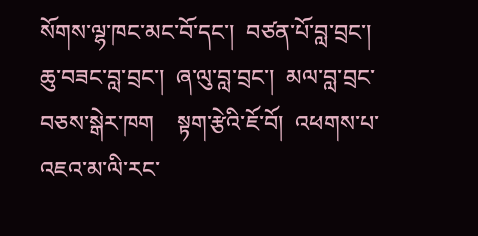སོགས་ལྷ་ཁང་མང་བོ་དང་།  བཙན་པོ་བླ་བྲང་།  ཆུ་བཟང་བླ་བྲང་།  ཞ་ལུ་བླ་བྲང་།  མལ་བླ་བྲང་བཅས་སྒེར་ཁག    སྟག་རྩེའི་ཇོ་བོ།  འཕགས་པ་འཇའ་མ་ལི་རང་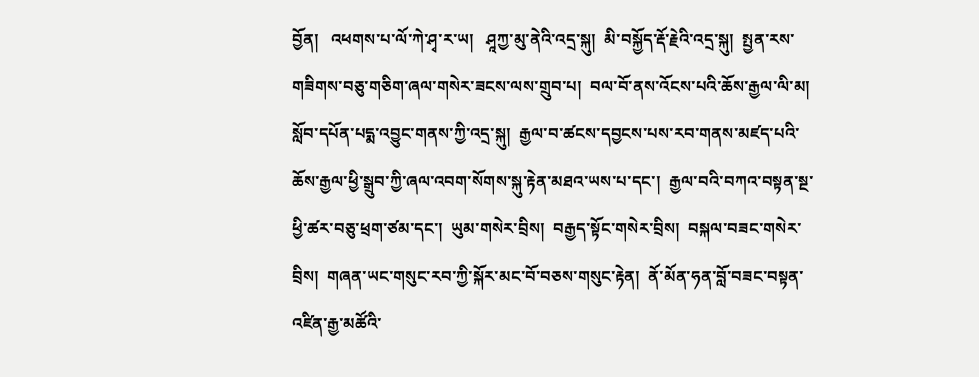བྱོན།   འཕགས་པ་ལོ་ཀེ་ཤྭ་ར་ཡ།   ཤཱཀྱ་མུ་ནེའི་འདྲ་སྐུ།  མི་བསྐྱོད་རྡོ་རྗེའི་འདྲ་སྐུ།  སྤྱན་རས་གཟིགས་བཅུ་གཅིག་ཞལ་གསེར་ཟངས་ལས་གྲུབ་པ།  བལ་བོ་ནས་འོངས་པའི་ཆོས་རྒྱལ་ལི་མ།  སློབ་དཔོན་པདྨ་འབྱུང་གནས་ཀྱི་འདྲ་སྐུ།  རྒྱལ་བ་ཚངས་དབྱངས་པས་རབ་གནས་མཛད་པའི་ཆོས་རྒྱལ་ཕྱི་སྒྲུབ་ཀྱི་ཞལ་འབག་སོགས་སྐུ་རྟེན་མཐའ་ཡས་པ་དང་།  རྒྱལ་བའི་བཀའ་བསྟན་སྔ་ཕྱི་ཚར་བཅུ་ཕྲག་ཙམ་དང་།  ཡུམ་གསེར་བྲིས།  བརྒྱད་སྟོང་གསེར་བྲིས།  བསྐལ་བཟང་གསེར་བྲིས།  གཞན་ཡང་གསུང་རབ་ཀྱི་སྐོར་མང་བོ་བཅས་གསུང་རྟེན།  ནོ་མོན་ཧན་བློ་བཟང་བསྟན་འཛིན་རྒྱ་མཚོའི་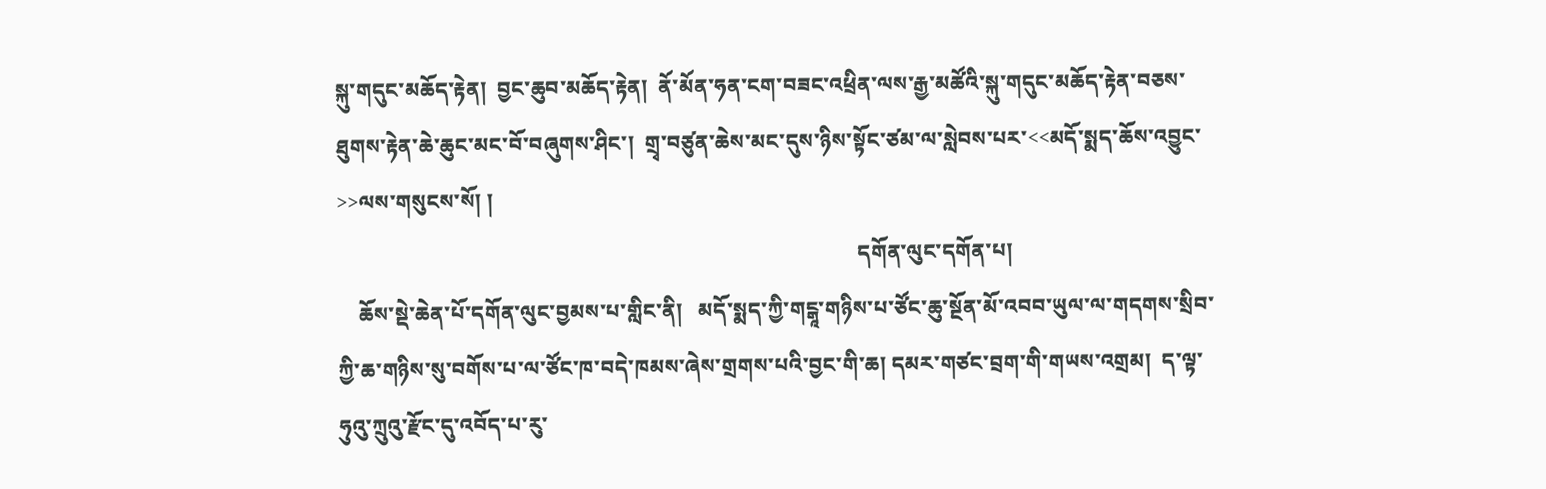སྐུ་གདུང་མཆོད་རྟེན།  བྱང་ཆུབ་མཆོད་རྟེན།  ནོ་མོན་ཧན་ངག་བཟང་འཕྲིན་ལས་རྒྱ་མཚོའི་སྐུ་གདུང་མཆོད་རྟེན་བཅས་ཐུགས་རྟེན་ཆེ་ཆུང་མང་བོ་བཞུགས་ཤིང་།  གྲྭ་བཙུན་ཆེས་མང་དུས་ཉིས་སྟོང་ཙམ་ལ་སླེབས་པར་<<མདོ་སྨད་ཆོས་འབྱུང་>>ལས་གསུངས་སོ། །
                                                                                                    དགོན་ལུང་དགོན་པ།
    ཆོས་སྡེ་ཆེན་པོ་དགོན་ལུང་བྱམས་པ་གླིང་ནི།   མདོ་སྨད་ཀྱི་གངྒཱ་གཉིས་པ་ཙོང་ཆུ་སྔོན་མོ་འབབ་ཡུལ་ལ་གདགས་སྲིབ་ཀྱི་ཆ་གཉིས་སུ་བགོས་པ་ལ་ཙོང་ཁ་བདེ་ཁམས་ཞེས་གྲགས་པའི་བྱང་གི་ཆ། དམར་གཙང་བྲག་གི་གཡས་འགྲམ།  ད་ལྟ་ཧུའུ་ཀྲུའུ་རྫོང་དུ་འབོད་པ་རུ་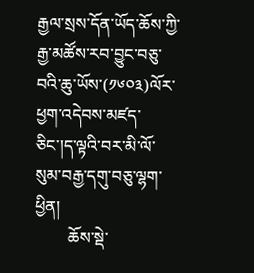རྒྱལ་སྲས་དོན་ཡོད་ཆོས་ཀྱི་རྒྱ་མཚོས་རབ་བྱུང་བཅུ་བའི་ཆུ་ཡོས་(༡༦༠༣)ལོར་ཕྱག་འདེབས་མཛད་ཅིང་།ད་ལྟའི་བར་མི་ལོ་སུམ་བརྒྱ་དགུ་བཅུ་ལྷག་ཕྱིན།
        ཆོས་སྡེ་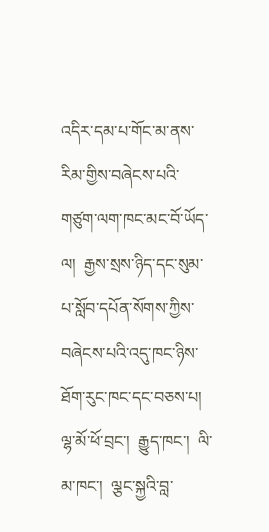འདིར་དམ་པ་གོང་མ་ནས་རིམ་གྱིས་བཞེངས་པའི་གཙུག་ལག་ཁང་མང་བོ་ཡོད་ལ།  རྒྱས་སྲས་ཉིད་དང་སུམ་པ་སློབ་དཔོན་སོགས་ཀྱིས་བཞེངས་པའི་འདུ་ཁང་ཉིས་ཐོག་རུང་ཁང་དང་བཅས་པ།   ལྷ་མོ་ཕོ་བྲང་།  རྒྱུད་ཁང་།  ལི་མ་ཁང་།  ལྕང་སྐྱའི་བླ་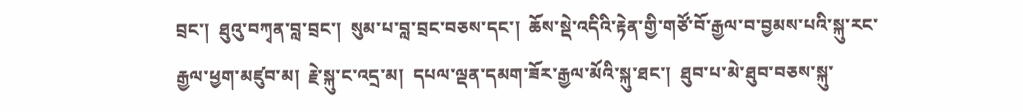བྲང་།  ཐུའུ་བཀྭན་བླ་བྲང་།  སུམ་པ་བླ་བྲང་བཅས་དང་།  ཆོས་སྡེ་འདིའི་རྟེན་གྱི་གཙོ་བོ་རྒྱལ་བ་བྱམས་པའི་སྐུ་རང་རྒྱལ་ཕྱག་མཛུབ་མ།  རྗེ་སྐུ་ང་འདྲ་མ།  དཔལ་ལྡན་དམག་ཟོར་རྒྱལ་མོའི་སྐུ་ཐང་།  ཐུབ་པ་མེ་ཐུབ་བཅས་སྐུ་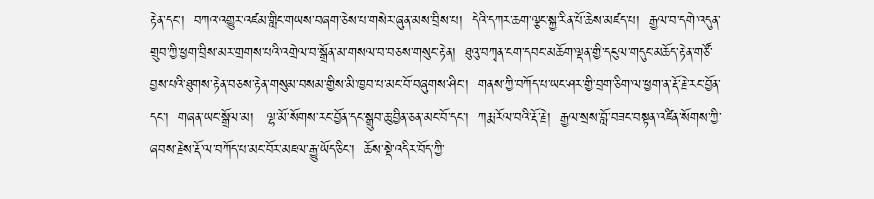རྟེན་དང་།  བཀའ་འགྱུར་འཛམ་གླིང་གཡས་བཞག་ཅེས་པ་གསེར་ཞུན་མས་བྲིས་པ།  དེའི་དཀར་ཆག་ལྕང་སྐྱ་རིན་པོ་ཆེས་མཛད་པ།  རྒྱལ་བ་དགེ་འདུན་གྲུབ་ཀྱི་ཕྱག་བྲིས་མར་གྲགས་པའི་འགྲེལ་བ་སྒྲོན་མ་གསལ་བ་བཅས་གསུང་རྟེན།  ཐུའུ་བཀྭན་ངག་དབང་མཆོག་ལྡན་གྱི་དངུལ་གདུང་མཆོད་རྟེན་གཙོ་བྱས་པའི་ཐུགས་རྟེན་བཅས་རྟེན་གསུམ་བསམ་གྱིས་མི་ཁྱབ་པ་མང་བོ་བཞུགས་ཤིང་།  གནས་ཀྱི་བཀོད་པ་ཡང་ཤར་གྱི་བྲག་ཅིག་ལ་ཕྱག་ན་རྡོ་རྗེ་རང་བྱོན་དང་།  གཞན་ཡང་སྒྲོལ་མ།   ལྷ་མོ་སོགས་རང་བྱོན་དང་སྒྲུབ་ཆུ་བྱིན་ཅན་མང་བོ་དང་།  ཀརྨ་རོལ་བའི་རྡོ་རྗེ།  རྒྱལ་སྲས་བློ་བཟང་བསྟན་འཛིན་སོགས་ཀྱི་ཞབས་རྗེས་རྡོ་ལ་བཀོད་པ་མང་བོར་མཇལ་རྒྱུ་ཡོད་ཅིང་།  ཆོས་སྡེ་འདིར་བོད་ཀྱི་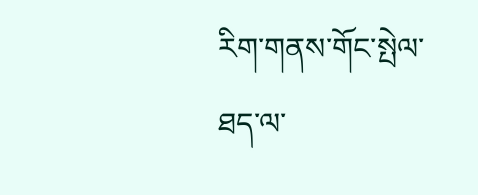རིག་གནས་གོང་སྤེལ་ཐད་ལ་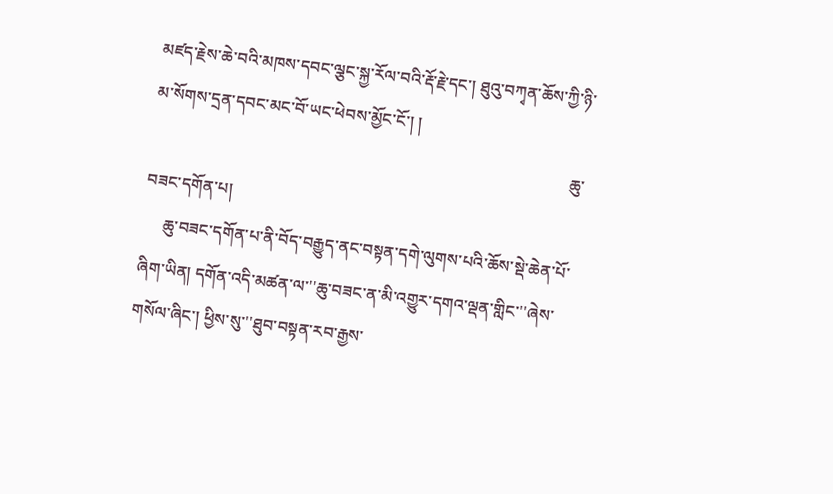མཛད་རྗེས་ཆེ་བའི་མཁས་དབང་ལྕང་སྐྱ་རོལ་བའི་རྡོ་རྗེ་དང་། ཐུའུ་བཀྭན་ཆོས་ཀྱི་ཉི་མ་སོགས་དྲན་དབང་མང་བོ་ཡང་ཕེབས་མྱོང་ངོ་། །
                                                                                                     ཆུ་བཟང་དགོན་པ།
     ཆུ་བཟང་དགོན་པ་ནི་བོད་བརྒྱུད་ནང་བསྟན་དགེ་ལུགས་པའི་ཆོས་སྡེ་ཆེན་པོ་ཞིག་ཡིན། དགོན་འདི་མཚན་ལ་''ཆུ་བཟང་ན་མི་འགྱུར་དགའ་ལྡན་གླིང་''ཞེས་གསོལ་ཞིང་། ཕྱིས་སུ་''ཐུབ་བསྟན་རབ་རྒྱས་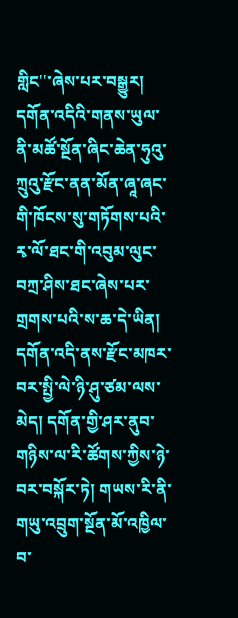གླིང''་ཞེས་པར་བསྒྱུར། དགོན་འདིའི་གནས་ཡུལ་ནི་མཚོ་སྔོན་ཞིང་ཆེན་ཧུའུ་ཀྲུའུ་རྫོང་ནན་མོན་ཞཱ་ཞང་གི་ཁོངས་སུ་གཏོགས་པའི་རྭ་ལོ་ཐང་གི་འབུམ་ལུང་བཀྲ་ཤིས་ཐང་ཞེས་པར་གྲགས་པའི་ས་ཆ་དེ་ཡིན། དགོན་འདི་ནས་རྫོང་མཁར་བར་སྤྱི་ལེ་ཉི་ཤུ་ཙམ་ལས་མེད། དགོན་གྱི་ཤར་ནུབ་གཉིས་ལ་རི་ཚོགས་ཀྱིས་ཉེ་བར་བསྐོར་ཏེ། གཡས་རི་ནི་གཡུ་འབྲུག་སྔོན་མོ་འཁྱིལ་བ་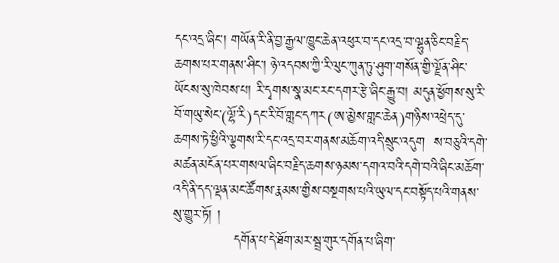དང་འདྲ་ཞིང་། གཡོན་རི་ནི་བྱ་རྒྱལ་ཁྱུང་ཆེན་འཕུར་བ་དང་འདྲ་བ་ལྷུན་ཅིང་བརྗིད་ཆགས་པར་གནས་ཤིང་། ཉེ་འདབས་ཀྱི་རི་ལུང་ཀུན་ཏུ་ཤུག་གསོན་གྱི་ལྗོན་ཤིང་ཡོངས་སུ་ཁེབས་པ། རི་དྭགས་སྣ་མང་རང་དགར་རྩེ་ཞིང་རྒྱུ་བ། མདུན་ཕྱོགས་སུ་རི་བོ་གཡུ་སེང་(ལྷོ་རི)དང་རི་བོ་གླང་དཀར(ཨ་མྱེས་གླང་ཆེན)གཉིས་འཕྲེད་དུ་ཆགས་ཏེ་ཕྱིའི་ལྕགས་རི་དང་འདྲ་བར་གནས་མཆོག་འདི་སྲུང་འདུག  ས་བཅུའི་དགེ་མཚན་མངོན་པར་གསལ་ཞིང་བརྗིད་ཆགས་ཉམས་དགའ་བའི་དགེ་བའི་ཞིང་མཆོག་འདི་ནི་དད་ལྡན་མང་ཚོགས་རྣམས་གྱིས་བསྔགས་པའི་ཡུལ་དང་བསྟོད་པའི་གནས་སུ་གྱུར་ཏོ། །
             དགོན་པ་དེ་ཐོག་མར་སྦྲ་གུར་དགོན་པ་ཞིག་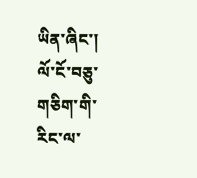ཡིན་ཞིང་།  ལོ་ངོ་བཅུ་གཅིག་གི་རིང་ལ་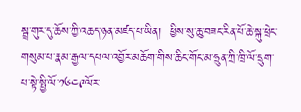སྦྲ་གུར་དུ་ཆོས་ཀྱི་འཆད་ཉན་མཛད་པ་ཡིན།  ཕྱིས་སུ་ཆུ་བཟང་རིན་པོ་ཆེ་སྐུ་ཕྲེང་གསུམ་པ་རྣམ་རྒྱལ་དཔལ་འབྱོར་མཆོག་གིས་ཆིང་གོང་མ་ཧྲུན་ཀྲི་ཁྲི་ལོ་དྲུག་པ་སྟེ་སྤྱི་ལོ་༡༦༤༩ལོར་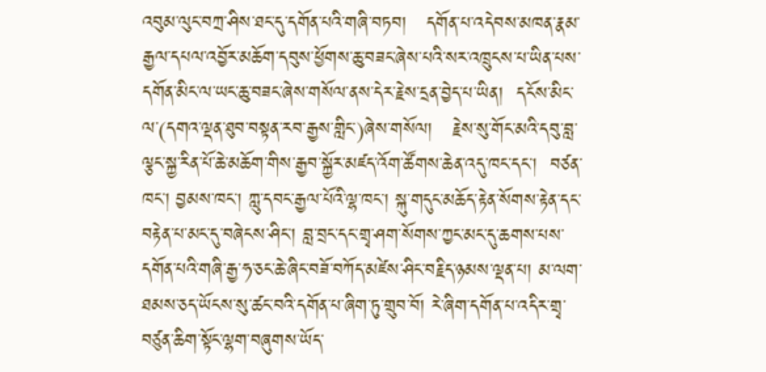འབུམ་ལུང་བཀྲ་ཤིས་ཐང་དུ་དགོན་པའི་གཞི་བཏབ།   དགོན་པ་འདེབས་མཁན་རྣམ་རྒྱལ་དཔལ་འབྱོར་མཆོག་དབུས་ཕྱོགས་ཆུ་བཟང་ཞེས་པའི་སར་འཁྲུངས་པ་ཡིན་པས་དགོན་མིང་ལ་ཡང་ཆུ་བཟང་ཞེས་གསོལ་ནས་དེར་རྗེས་དྲན་བྱེད་པ་ཡིན།  དངོས་མིང་ལ་(དགའ་ལྡན་ཐུབ་བསྟན་རབ་རྒྱས་གླིང་)ཞེས་གསོལ།   རྗེས་སུ་གོང་མའི་དབུ་བླ་ལྕང་སྐྱ་རིན་པོ་ཆེ་མཆོག་གིས་རྒྱབ་སྐྱོར་མཛད་འོག་ཚོགས་ཆེན་འདུ་ཁང་དང་།  བཙན་ཁང་། བྱམས་ཁང་། ཀླུ་དབང་རྒྱལ་པོའི་ལྷ་ཁང་། སྐུ་གདུང་མཆོད་རྟེན་སོགས་རྟེན་དང་བརྟེན་པ་མང་དུ་བཞེངས་ཤིང་། བླ་བྲང་དང་གྲྭ་ཤག་སོགས་ཀྱང་མང་དུ་ཆགས་པས་དགོན་པའི་གཞི་རྒྱ་ཧ་ཅང་ཆེ་ཞིང་བཟོ་བཀོད་མཛེས་ཤིང་བརྗིད་ཉམས་ལྡན་པ། མ་ལག་ཐམས་ཅད་ཡོངས་སུ་ཚང་བའི་དགོན་པ་ཞིག་ཏུ་གྲུབ་བོ། རེ་ཞིག་དགོན་པ་འདིར་གྲྭ་བཙུན་ཆིག་སྟོང་ལྷག་བཞུགས་ཡོད་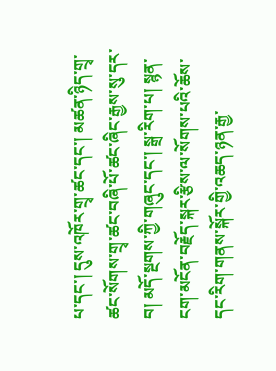པ་དང་། དུས་འཁོར་གྲྭ་ཚང་དང་། མཚན་ཉིད་གྲྭ་ཚང་སོགས་གྲྭ་ཚང་བཞི་པོ་ཚང་ཞིང་རྒྱས་སུ་དར་བ། མདོ་སྔགས་ཀྱི་གཞུང་དང་། སྒྲ་རིག་པ། སྙན་ངག་མངོན་བརྗོད་སྐར་རྩིས་ལ་སོགས་པའི་ཆོས་དང་རིག་གནས་སྐོར་གྱི་འཆད་ཉན་རྒྱ་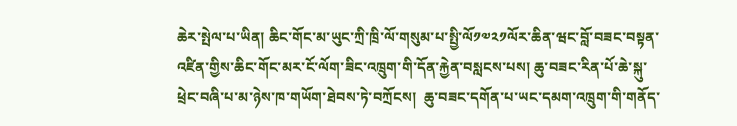ཆེར་སྤེལ་པ་ཡིན། ཆིང་གོང་མ་ཡུང་ཀྲི་ཁྲི་ལོ་གསུམ་པ་སྤྱི་ལོ༡༧༢༡ལོར་ཆིན་ཝང་བློ་བཟང་བསྟན་འཛིན་གྱིས་ཆིང་གོང་མར་ངོ་ལོག་ཟིང་འཁྲུག་གི་དོན་རྐྱེན་བསླངས་པས། ཆུ་བཟང་རིན་པོ་ཆེ་སྐུ་ཕྲེང་བཞི་པ་མ་ཉེས་ཁ་གཡོག་ཐེབས་ཏེ་བཀྲོངས།  ཆུ་བཟང་དགོན་པ་ཡང་དམག་འཁྲུག་གི་གནོད་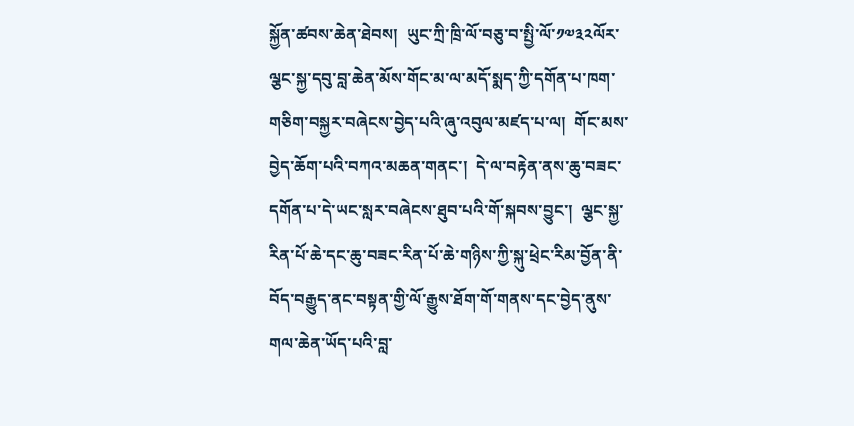སྐྱོན་ཚབས་ཆེན་ཐེབས།  ཡུང་ཀྲི་ཁྲི་ལོ་བཅུ་བ་སྤྱི་ལོ་༡༧༣༢ལོར་ལྕང་སྐྱ་དབུ་བླ་ཆེན་མོས་གོང་མ་ལ་མདོ་སྨད་ཀྱི་དགོན་པ་ཁག་གཅིག་བསྐྱར་བཞེངས་བྱེད་པའི་ཞུ་འབུལ་མཛད་པ་ལ།  གོང་མས་བྱེད་ཆོག་པའི་བཀའ་མཆན་གནང་།  དེ་ལ་བརྟེན་ནས་ཆུ་བཟང་དགོན་པ་དེ་ཡང་སླར་བཞེངས་ཐུབ་པའི་གོ་སྐབས་བྱུང་།  ལྕང་སྐྱ་རིན་པོ་ཆེ་དང་ཆུ་བཟང་རིན་པོ་ཆེ་གཉིས་ཀྱི་སྐུ་ཕྲེང་རིམ་བྱོན་ནི་བོད་བརྒྱུད་ནང་བསྟན་གྱི་ལོ་རྒྱུས་ཐོག་གོ་གནས་དང་བྱེད་ནུས་གལ་ཆེན་ཡོད་པའི་བླ་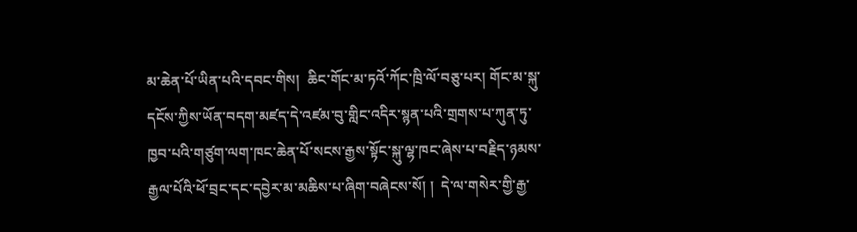མ་ཆེན་པོ་ཡིན་པའི་དབང་གིས།  ཆིང་གོང་མ་ཏའོ་ཀོང་ཁྲི་ལོ་བཅུ་པར། གོང་མ་སྐུ་དངོས་ཀྱིས་ཡོན་བདག་མཛད་དེ་འཛམ་བུ་གླིང་འདིར་སྙན་པའི་གྲགས་པ་ཀུན་ཏུ་ཁྱབ་པའི་གཙུག་ལག་ཁང་ཆེན་པོ་སངས་རྒྱས་སྟོང་སྐུ་ལྷ་ཁང་ཞེས་པ་བརྗིད་ཉམས་རྒྱལ་པོའི་ཕོ་བྲང་དང་དབྱེར་མ་མཆིས་པ་ཞིག་བཞེངས་སོ། །  དེ་ལ་གསེར་གྱི་རྒྱ་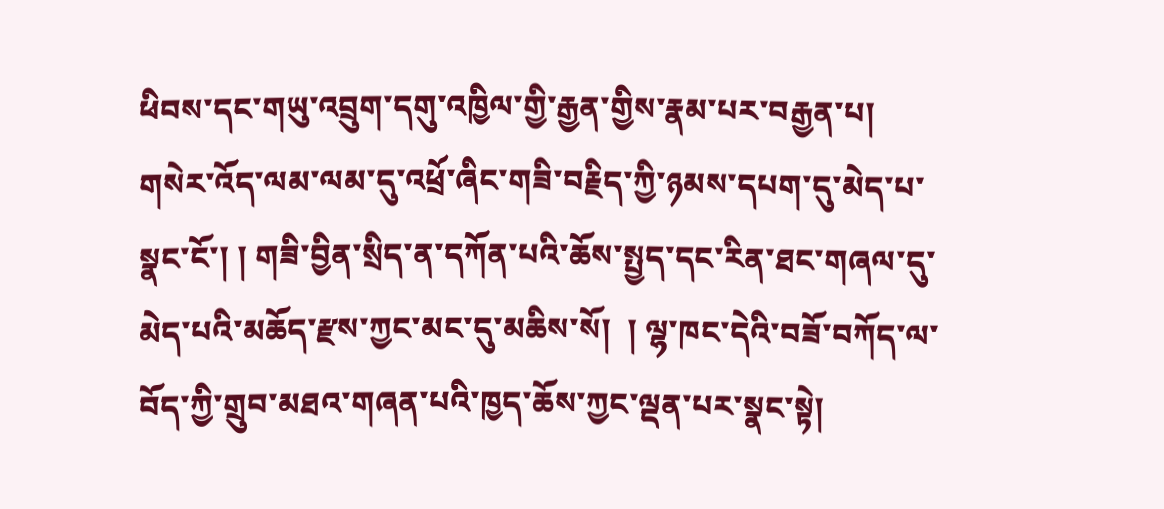ཕིབས་དང་གཡུ་འབྲུག་དགུ་འཁྱིལ་གྱི་རྒྱན་གྱིས་རྣམ་པར་བརྒྱན་པ། གསེར་འོད་ལམ་ལམ་དུ་འཕྲོ་ཞིང་གཟི་བརྗིད་ཀྱི་ཉམས་དཔག་དུ་མེད་པ་སྣང་ངོ་། ། གཟི་བྱིན་སྲིད་ན་དཀོན་པའི་ཆོས་སྤྱད་དང་རིན་ཐང་གཞལ་དུ་མེད་པའི་མཆོད་རྫས་ཀྱང་མང་དུ་མཆིས་སོ།  ། ལྷ་ཁང་དེའི་བཟོ་བཀོད་ལ་བོད་ཀྱི་གྲུབ་མཐའ་གཞན་པའི་ཁྱད་ཆོས་ཀྱང་ལྡན་པར་སྣང་སྟེ།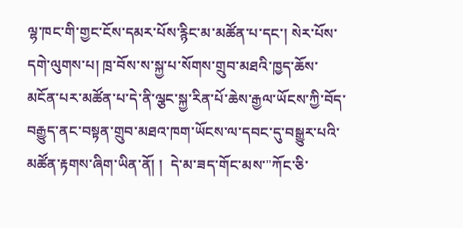ལྷ་ཁང་གི་གྱང་ངོས་དམར་པོས་རྙིང་མ་མཚོན་པ་དང་། སེར་པོས་དགེ་ལུགས་པ། ཁྲ་བོས་ས་སྐྱ་པ་སོགས་གྲུབ་མཐའི་ཁྱད་ཆོས་མངོན་པར་མཚོན་པ་དེ་ནི་ལྕང་སྐྱ་རིན་པོ་ཆེས་རྒྱལ་ཡོངས་ཀྱི་བོད་བརྒྱུད་ནང་བསྟན་གྲུབ་མཐའ་ཁག་ཡོངས་ལ་དབང་དུ་བསྒྱུར་པའི་མཚོན་རྟགས་ཞིག་ཡིན་ནོ། །  དེ་མ་ཟད་གོང་མས་"ཀོང་ཅི་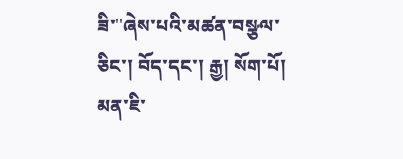ཟི་''ཞེས་པའི་མཚན་བསྩལ་ཅིང་། བོད་དང་། རྒྱ། སོག་པོ། མན་ཇི་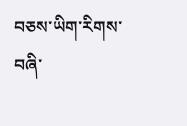བཅས་ཡིག་རིགས་བཞི་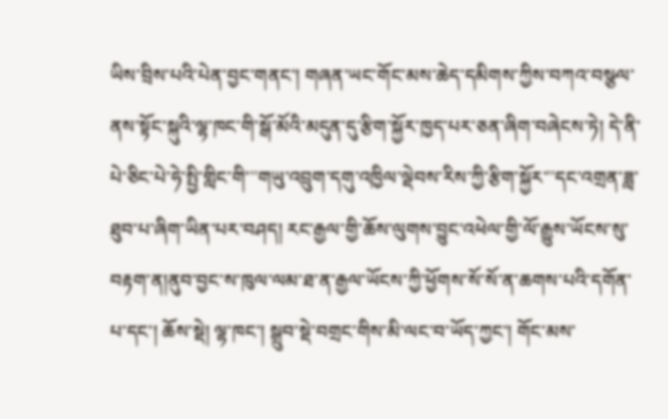ཡིས་བྲིས་པའི་པེན་བྱང་གནང་། གཞན་ཡང་གོང་མས་ཆེད་དམིགས་ཀྱིས་བཀའ་བསྩལ་ནས་སྟོང་སྐུའི་ལྷ་ཁང་གི་སྒོ་མོའི་མདུན་དུ་རྩིག་སྐྱོར་ཁྱད་པར་ཅན་ཞིག་བཞེངས་ཏེ། དེ་ནི་པེ་ཅིང་པེ་ཧེ་སྤྱི་གླིང་གི་''གཡུ་འབྲུག་དགུ་འཁྱིལ་ལྡེབས་རིས་ཀྱི་རྩིག་སྐྱོར་''དང་འགྲན་ཟླ་ཐུབ་པ་ཞིག་ཡིན་པར་བཤད། རང་རྒྱལ་གྱི་ཆོས་ལུགས་བྱུང་འཕེལ་གྱི་ལོ་རྒྱུས་ཡོངས་སུ་བརྟག་ན།ནུབ་བྱང་ས་ཁུལ་ལམ་ཐ་ན་རྒྱལ་ཡོངས་ཀྱི་ཕྱོགས་སོ་སོ་ན་ཆགས་པའི་དགོན་པ་དང་། ཆོས་སྡེ། ལྷ་ཁང་། སྒྲུབ་སྡེ་བགྲང་གིས་མི་ལང་བ་ཡོད་ཀྱང་། གོང་མས་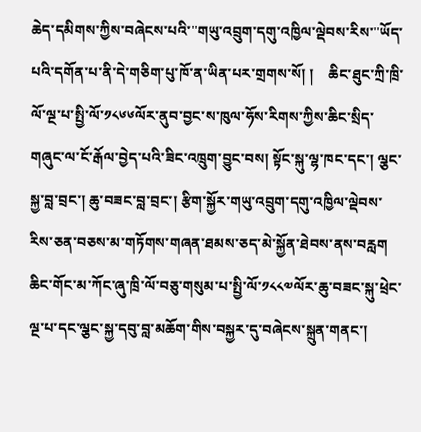ཆེད་དམིགས་ཀྱིས་བཞེངས་པའི་''གཡུ་འབྲུག་དགུ་འཁྱིལ་ལྡེབས་རིས་''ཡོད་པའི་དགོན་པ་ནི་དེ་གཅིག་པུ་ཁོ་ན་ཡིན་པར་གྲགས་སོ། །    ཆིང་ཐུང་ཀྲི་ཁྲི་ལོ་ལྔ་པ་སྤྱི་ལོ་༡༨༦༦ལོར་ནུབ་བྱང་ས་ཁུལ་ཧོས་རིགས་ཀྱིས་ཆིང་སྲིད་གཞུང་ལ་ངོ་རྒོལ་བྱེད་པའི་ཟིང་འཁྲུག་བྱུང་བས། སྟོང་སྐུ་ལྷ་ཁང་དང་། ལྕང་སྐྱ་བླ་བྲང་། ཆུ་བཟང་བླ་བྲང་། རྩིག་སྐྱོར་གཡུ་འབྲུག་དགུ་འཁྱིལ་ལྡེབས་རིས་ཅན་བཅས་མ་གཏོགས་གཞན་ཐམས་ཅད་མེ་སྐྱོན་ཐེབས་ནས་བརླག   ཆིང་གོང་མ་ཀོང་ཞུ་ཁྲི་ལོ་བཅུ་གསུམ་པ་སྤྱི་ལོ་༡༨༨༧ལོར་ཆུ་བཟང་སྐུ་ཕྲེང་ལྔ་པ་དང་ལྕང་སྐྱ་དབུ་བླ་མཆོག་གིས་བསྐྱར་དུ་བཞེངས་སྐྲུན་གནང་།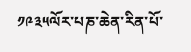༡༩༣༥ལོར་པཎ་ཆེན་རིན་པོ་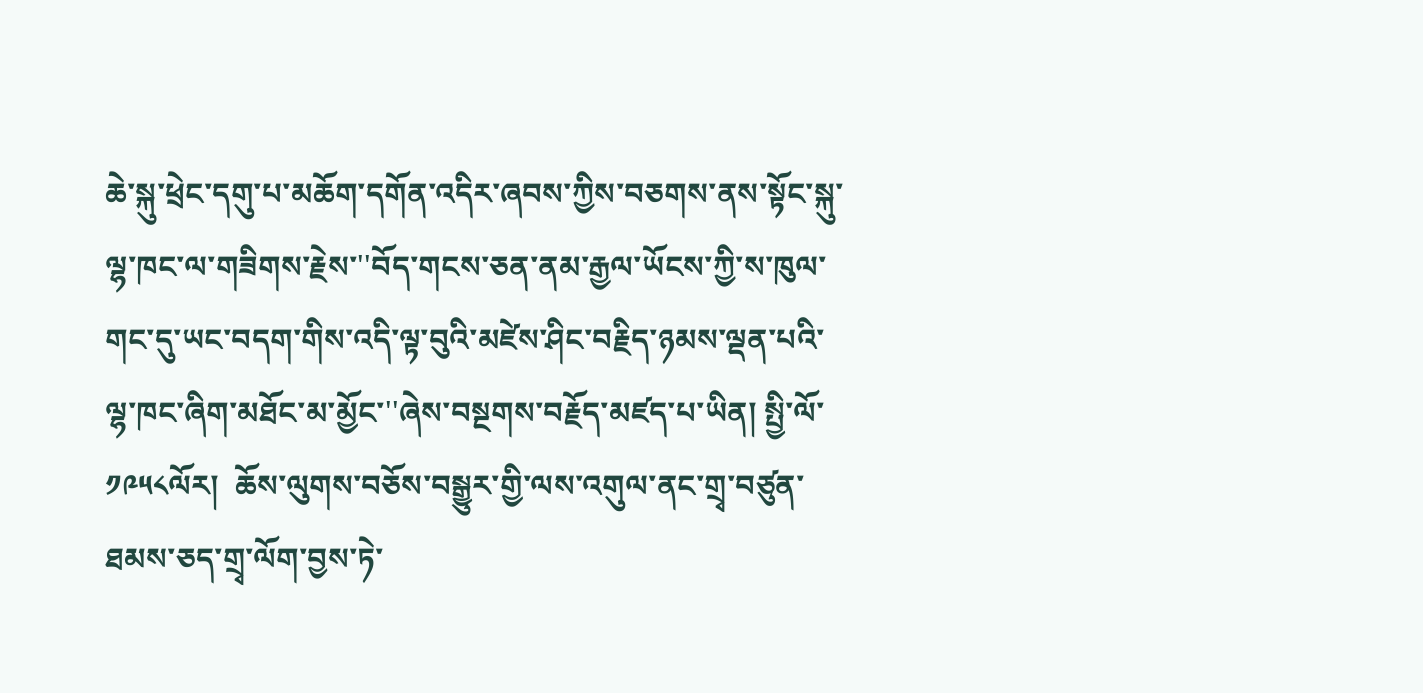ཆེ་སྐུ་ཕྲེང་དགུ་པ་མཆོག་དགོན་འདིར་ཞབས་ཀྱིས་བཅགས་ནས་སྟོང་སྐུ་ལྷ་ཁང་ལ་གཟིགས་རྗེས་''བོད་གངས་ཅན་ནམ་རྒྱལ་ཡོངས་ཀྱི་ས་ཁུལ་གང་དུ་ཡང་བདག་གིས་འདི་ལྟ་བུའི་མཛེས་ཤིང་བརྗིད་ཉམས་ལྡན་པའི་ལྷ་ཁང་ཞིག་མཐོང་མ་མྱོང་''ཞེས་བསྔགས་བརྗོད་མཛད་པ་ཡིན། སྤྱི་ལོ་༡༩༥༨ལོར།  ཆོས་ལུགས་བཅོས་བསྒྱུར་གྱི་ལས་འགུལ་ནང་གྲྭ་བཙུན་ཐམས་ཅད་གྲྭ་ལོག་བྱས་ཏེ་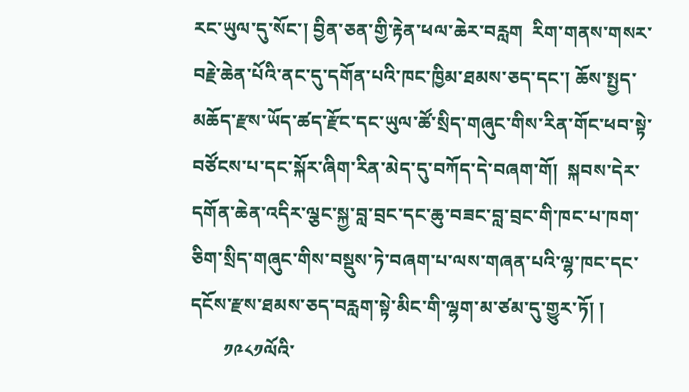རང་ཡུལ་དུ་སོང་། བྱིན་ཅན་གྱི་རྟེན་ཕལ་ཆེར་བརླག  རིག་གནས་གསར་བརྗེ་ཆེན་པོའི་ནང་དུ་དགོན་པའི་ཁང་ཁྱིམ་ཐམས་ཅད་དང་། ཆོས་སྤྱད་མཆོད་རྫས་ཡོད་ཚད་རྫོང་དང་ཡུལ་ཚོ་སྲིད་གཞུང་གིས་རིན་གོང་ཕབ་སྟེ་བཙོངས་པ་དང་སྐོར་ཞིག་རིན་མེད་དུ་བཀོད་དེ་བཞག་གོ།  སྐབས་དེར་དགོན་ཆེན་འདིར་ལྕང་སྐྱ་བླ་བྲང་དང་ཆུ་བཟང་བླ་བྲང་གི་ཁང་པ་ཁག་ཅིག་སྲིད་གཞུང་གིས་བསྡུས་ཏེ་བཞག་པ་ལས་གཞན་པའི་ལྷ་ཁང་དང་དངོས་རྫས་ཐམས་ཅད་བརླག་སྟེ་མིང་གི་ལྷག་མ་ཙམ་དུ་གྱུར་ཏོ། །
       ༡༩༨༡ལོའི་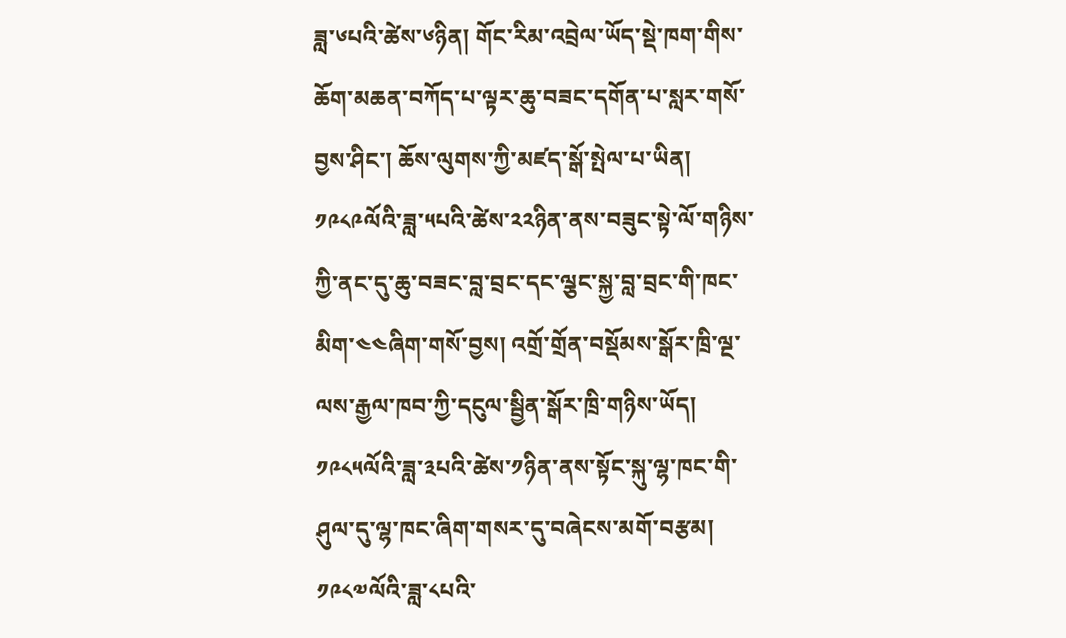ཟླ་༦པའི་ཚེས་༦ཉིན། གོང་རིམ་འབྲེལ་ཡོད་སྡེ་ཁག་གིས་ཆོག་མཆན་བཀོད་པ་ལྟར་ཆུ་བཟང་དགོན་པ་སླར་གསོ་བྱས་ཤིང་། ཆོས་ལུགས་ཀྱི་མཛད་སྒོ་སྤེལ་པ་ཡིན། ༡༩༨༩ལོའི་ཟླ་༥པའི་ཚེས་༢༢ཉིན་ནས་བཟུང་སྟེ་ལོ་གཉིས་ཀྱི་ནང་དུ་ཆུ་བཟང་བླ་བྲང་དང་ལྕང་སྐྱ་བླ་བྲང་གི་ཁང་མིག་༤༤ཞིག་གསོ་བྱས། འགྲོ་གྲོན་བསྡོམས་སྒོར་ཁྲི་ལྔ་ལས་རྒྱལ་ཁབ་ཀྱི་དངུལ་སྦྱིན་སྒོར་ཁྲི་གཉིས་ཡོད། ༡༩༨༥ལོའི་ཟླ་༣པའི་ཚེས་༡ཉིན་ནས་སྟོང་སྐུ་ལྷ་ཁང་གི་ཤུལ་དུ་ལྷ་ཁང་ཞིག་གསར་དུ་བཞེངས་མགོ་བརྩམ། ༡༩༨༧ལོའི་ཟླ་༨པའི་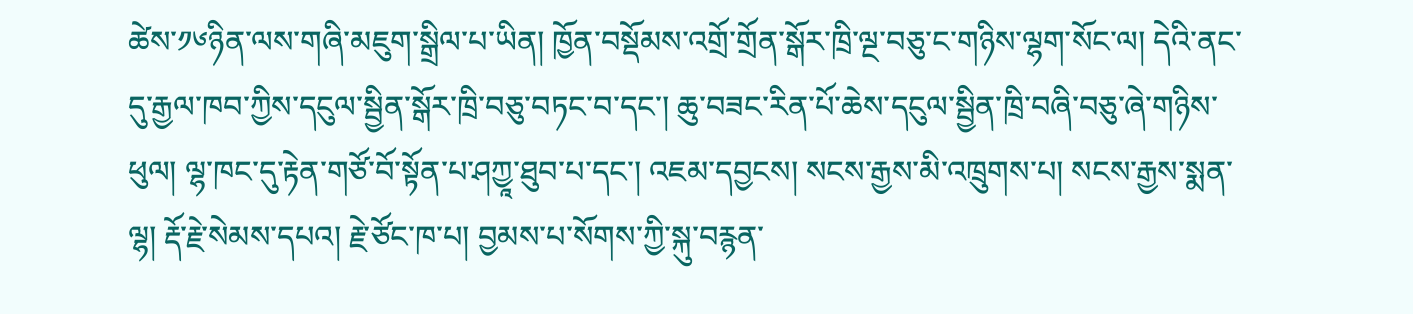ཚེས་༡༦ཉིན་ལས་གཞི་མཇུག་སྒྲིལ་པ་ཡིན། ཁྱོན་བསྡོམས་འགྲོ་གྲོན་སྒོར་ཁྲི་ལྔ་བཅུ་ང་གཉིས་ལྷག་སོང་ལ། དེའི་ནང་དུ་རྒྱལ་ཁབ་ཀྱིས་དངུལ་སྦྱིན་སྒོར་ཁྲི་བཅུ་བཏང་བ་དང་། ཆུ་བཟང་རིན་པོ་ཆེས་དངུལ་སྦྱིན་ཁྲི་བཞི་བཅུ་ཞེ་གཉིས་ཕུལ། ལྷ་ཁང་དུ་རྟེན་གཙོ་བོ་སྟོན་པ་ཤཀྱཱ་ཐུབ་པ་དང་། འཇམ་དབྱངས། སངས་རྒྱས་མི་འཁྲུགས་པ། སངས་རྒྱས་སྨན་ལྷ། རྡོ་རྗེ་སེམས་དཔའ། རྗེ་ཙོང་ཁ་པ། བྱམས་པ་སོགས་ཀྱི་སྐུ་བརྙན་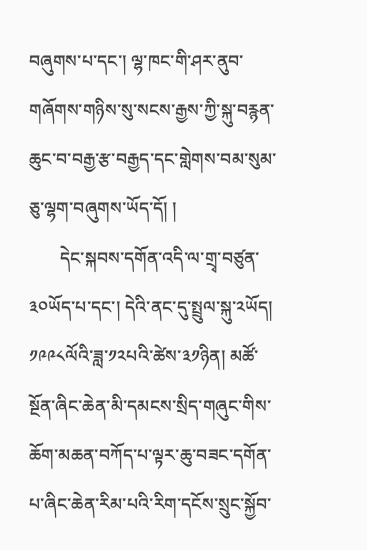བཞུགས་པ་དང་། ལྷ་ཁང་གི་ཤར་ནུབ་གཞོགས་གཉིས་སུ་སངས་རྒྱས་ཀྱི་སྐུ་བརྙན་ཆུང་བ་བརྒྱ་རྩ་བརྒྱད་དང་གླེགས་བམ་སུམ་ཅུ་ལྷག་བཞུགས་ཡོད་དོ། །
       དེང་སྐབས་དགོན་འདི་ལ་གྲྭ་བཙུན་༣༠ཡོད་པ་དང་། དེའི་ནང་དུ་སྤྲུལ་སྐུ་༢ཡོད། ༡༩༩༨ལོའི་ཟླ་༡༢པའི་ཚེས་༣༡ཉིན། མཚོ་སྔོན་ཞིང་ཆེན་མི་དམངས་སྲིད་གཞུང་གིས་ཆོག་མཆན་བཀོད་པ་ལྟར་ཆུ་བཟང་དགོན་པ་ཞིང་ཆེན་རིམ་པའི་རིག་དངོས་སྲུང་སྐྱོབ་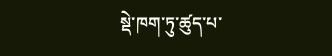སྡེ་ཁག་ཏུ་ཚུད་པ་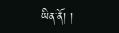ཡིན་ནོ། །